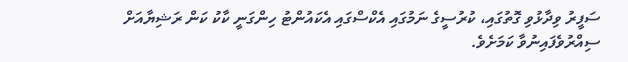ސަފީރު ވިދާޅުވި ގޮތުގައި، ކުރުސީގެ ނަމުގައި އެކްސްގައި އެކައުންޓު ހިންގަނީ ކާކު ކަން ރަޝިޔާއަށް ސިއްރުވެފައިނުވާ ކަމަށެވެ.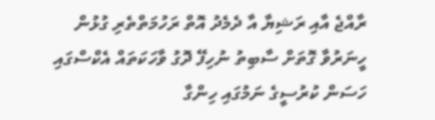ރާއްޖެ އާއި ރަޝިޔާ އާ ދެމެދު އޮތް ރަހުމަތްތެރި ގުޅުން ހީނަރުވާ ގޮތަށް ސާބިތު ނުހިފޭ ދޮގު ވާހަކަތައް އެކްސްގައި ހަސަން ކުރުސީގެ ނަމުގައި ހިންގާ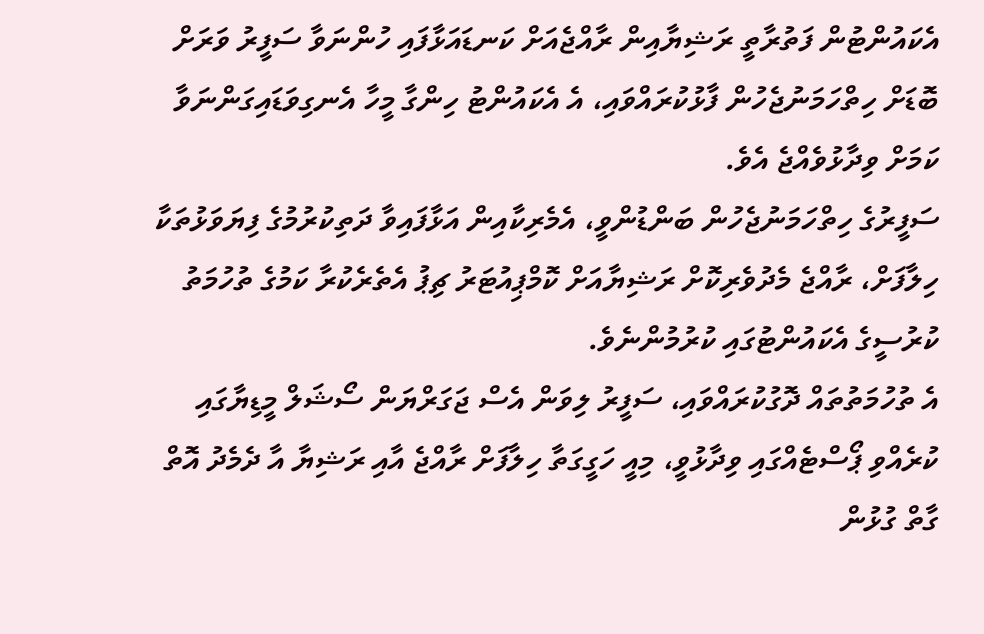އެކައުންޓުން ފަތުރާތީ ރަޝިޔާއިން ރާއްޖެއަށް ކަނޑައަޅާފައި ހުންނަވާ ސަފީރު ވަރަށް ބޮޑަށް ހިތްހަމަނުޖެހުން ފާޅުކުރައްވައި، އެ އެކައުންޓު ހިންގާ މީހާ އެނގިވަޑައިގަންނަވާ ކަމަށް ވިދާޅުވެއްޖެ އެވެ.
ސަފީރުގެ ހިތްހަމަނުޖެހުން ބަންޑުންވީ، އެމެރިކާއިން އަޅާފައިވާ ދަތިކުރުމުގެ ފިޔަވަޅުތަކާ ހިލާފަށް، ރާއްޖެ މެދުވެރިކޮށް ރަޝިޔާއަށް ކޮމްޕިއުޓަރު ޗިޕު އެތެރެކުރާ ކަމުގެ ތުހުމަތު ކުރުސީގެ އެކައުންޓުގައި ކުރުމުންނެވެ.
އެ ތުހުމަތުތައް ދޮގުކުރައްވައި، ސަފީރު ލިވަން އެސް ޖަގަރްޔަން ސޯޝަލް މީޑިޔާގައި ކުރެއްވި ޕޯސްޓެއްގައި ވިދާޅުވީ، މިއީ ހަގީގަތާ ހިލާފަށް ރާއްޖެ އާއި ރަޝިޔާ އާ ދެމެދު އޮތް ގާތް ގުޅުން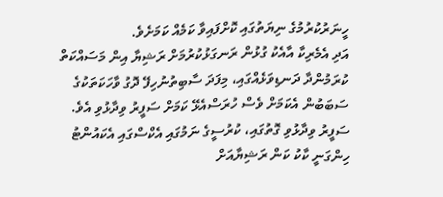ހީނަރުކުރުމުގެ ނިޔަތުގައި ކޮށްފައިވާ ކަމެއް ކަމަށެވެ.
އަދި އެމެރިކާ އާއެކު ގުޅުން ރަނގަޅުކުރުމަށް ރަޝިޔާ އިން މަސައްކަތް ކުރަމުންދާ ދަނޑިވަޅެއްގައި، މިފަދަ ސާބިތުނުހިފޭ ދޮގު ވާހަކަތަކުގެ ސަބަބުން އެކަމަށް ވެސް ހުރަސްއެޅޭ ކަމަށް ސަފީރު ވިދާޅުވި އެވެ.
ސަފީރު ވިދާޅުވި ގޮތުގައި، ކުރުސީގެ ނަމުގައި އެކްސްގައި އެކައުންޓު ހިންގަނީ ކާކު ކަން ރަޝިޔާއަށް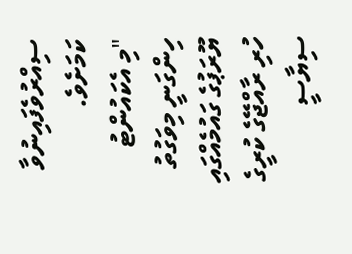ސިއްރުވެފައިނުވާ ކަމަށެވެ.
"މި އެކައުންޓު ހިންގަނީ މިވަގުތު ޔޫރަޕުގެ ގައުމެއްގައި ހުރި ރާއްޖޭގެ ކުރީގެ ސިޔާސީ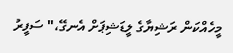މީހެއްކަން ރަޝިޔާގެ ލީޑަޝިޕަށް އެނގޭ،" ސަފީރު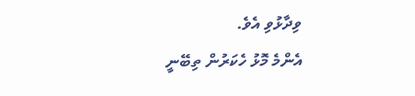ވިދާޅުވި އެވެ.
އެންމެ މޮޅު ހެކަރުން ތިބޭނީ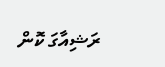ރަޝިއާގަ ކޮން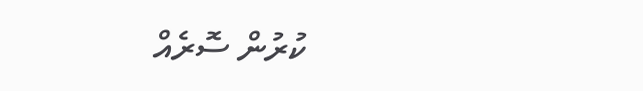ކުރުން ސޮރެއް